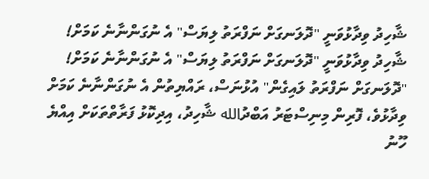ޝާހިދު ވިދާޅުވަނީ "ދޮލަނގަށް ނަފްރަތު ލިޔަސް" އެ ނުގަންނާނެ ކަމަށް!
ޝާހިދު ވިދާޅުވަނީ "ދޮލަނގަށް ނަފްރަތު ލިޔަސް" އެ ނުގަންނާނެ ކަމަށް!
"ދޮލަނގަށް ނަފްރަތު ލައިގެން" އުޅުނަސް، ރައްޔިތުން އެ ނުގަންނާނެ ކަމަށް ވިދާޅުވެ، ފޮރިން މިނިސްޓަރު އަބްދުالله ޝާހިދު، އިދިކޮޅު ފަރާތްތަކަށް އިއްޔެ ހޫނު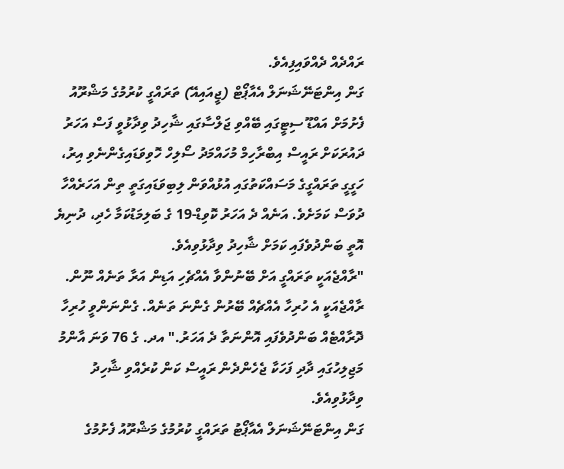ރައްދެއް ދެއްވައިފިއެވެ.
ގަން އިންޓަނޭޝަނަލް އެއާޕޯޓް (ޖީއައިއޭ) ތަރައްގީ ކުރުމުގެ މަޝްރޫއު ފެށުމަށް އައްޑޫ ސިޓީގައި ބޭއްވި ޖަލްސާގައި ޝާހިދު ވިދާޅުވީ ފަސް އަހަރު ދައުރަކަށް ރައީސް އިބްރާހިމް މުހައްމަދު ސޯލިހް ހޮވިވަޑައިގެންނެވި އިރު، ހަގީގީ ތަރައްގީގެ މަސައްކަތުގައި އުޅުއްވަން ލިބިވަޑައިގަތީ ތިން އަހަރެއްހާ ދުވަސް ކަމަށެވެ. އަނެއް ދެ އަހަރު ކޮވިޑް-19 ގެ ބަލިމަޑުކަމާ ހެދި، ދުނިޔެ އޮތީ ބަންދުވެފައި ކަމަށް ޝާހިދު ވިދާޅުވިއެވެ.
"ރާއްޖެއަކީ ތަރައްގީ އަށް ބޭނުންވާ އެއްޗެހި އަޑިން އަރާ ތަނެއް ނޫން. ރާއްޖެއަކީ އެ ހުރިހާ އެއްޗެއް ބޭރުން ގެންނަ ތަނެއް. ގެންނަންވީ ހުރިހާ ދޮރާއްޓެއް ބަންދުވެފައި އޮންނަތާ ދެ އަހަރު." އދ. ގެ 76 ވަނަ އާންމު މަޖިލިހުގައި ދާދި ފަހަކާ ޖެހެންދެން ރައީސް ކަން ކުރެއްވި ޝާހިދު ވިދާޅުވިއެވެ.
ގަން އިންޓަނޭޝަނަލް އެއާޕޯޓު ތަރައްގީ ކުރުމުގެ މަޝްރޫއު ފެށުމުގެ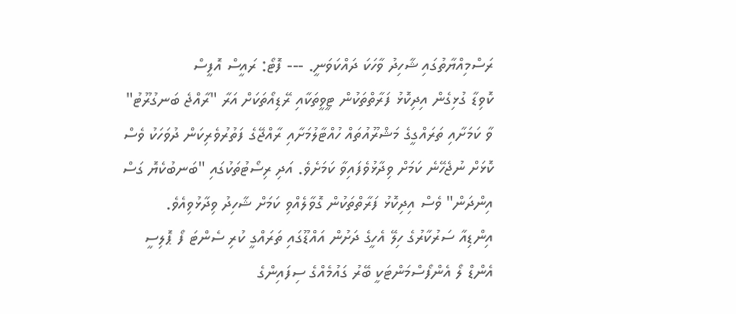ރަސްމިއްޔާތުގައި ޝާހިދު ވާހަކަ ދައްކަވަނީ. --- ފޮޓޯ: ރައީސް އޮފީސް
ކޮވިޑާ ގުޅިގެން އިދިކޮޅު ފަރާތްތަކުން ޓީވީތަކާއި ރޭޑިއޯތަކަށް އަރާ "ރާއްޖެ ބަނގުރޫޓު" ވާ ކަމަށާއި ތަރައްގީގެ މަޝްރޫއުތައް ހުއްޓާލުމަށާއި ރާއްޖޭގެ ފަތުރުވެރިކަން ދުވަހަކު ވެސް ކޮޅަށް ނުޖެހޭނެ ކަމަށް ވިދާޅުވެފައިވާ ކަމަށެވެ. އަދި ރިސޯޓުތަކުގައި "ބަނބުކެޔޮ ގަސް އިންދަން" ވެސް އިދިކޮޅު ފަރާތްތަކުން ގޮވާލެއްވި ކަމަށް ޝާހިދު ވިދާޅުވިއެވެ.
އިންޑިއާ ސަރުކާރުގެ ހިލޭ އެހީގެ ދަށުން އައްޑޫގައި ތަރައްގީ ކުރި ސެންޓަ ފޯ ޕޮލިސީ އެންޑް ލޯ އެންފޯސްމަންޓަކީ ބޭރު ގައުމެއްގެ ސިފައިންގެ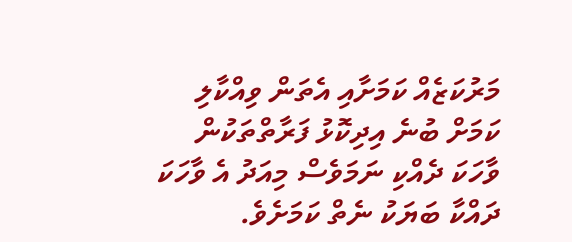މަރުކަޒެއް ކަމަށާއި އެތަން ވިއްކާލި ކަމަށް ބުނެ އިދިކޮޅު ފަރާތްތަކުން ވާހަކަ ދެއްކި ނަމަވެސް މިއަދު އެ ވާހަކަ ދައްކާ ބަޔަކު ނެތް ކަމަށެވެ.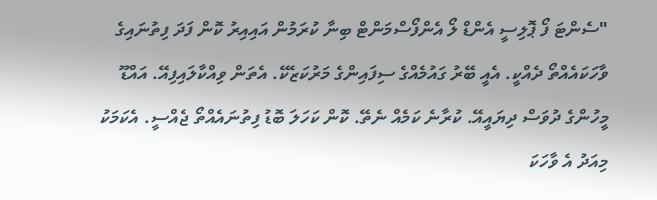"ސެންޓަ ފޯ ޕޮލިސީ އެންޑް ލޯ އެންފޯސްމަންޓް ބިނާ ކުރަމުން އައިއިރު ކޮން ފަދަ ފިތުނައިގެ ވާހަކައެއްތޯ ދެއްކީ. އެއީ ބޭރު ގައުމެއްގެ ސިފައިންގެ މަރުކަޒެކޭ. އެތަން ވިއްކާލައިފިއޭ. އައްޑޫ މީހުންގެ ދުވަސް ދިޔައީއޭ. ކުރާނެ ކަމެއް ނެތޭ. ކޮން ކަހަލަ ބޮޑު ފިތުނައެއްތޯ ޖެއްސީ. އެކަމަކު މިއަދު އެ ވާހަކަ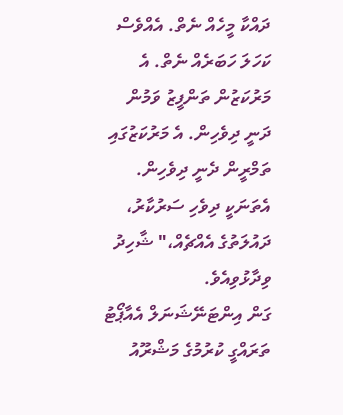ދައްކާ މީހެއް ނެތް. އެއްވެސް ކަހަލަ ހަބަރެއް ނެތް. އެ މަރުކަޒުން ތަންފީޒު ވަމުން ދަނީ ދިވެހިން. އެ މަރުކަޒުގައި ތަމްރީން ދެނީ ދިވެހިން. އެތަނަކީ ދިވެހި ސަރުކާރު، ދައުލަތުގެ އެއްޗެއް،" ޝާހިދު ވިދާޅުވިއެވެ.
ގަން އިންޓަނޭޝަނަލް އެއާޕޯޓު ތަރައްގީ ކުރުމުގެ މަޝްރޫއު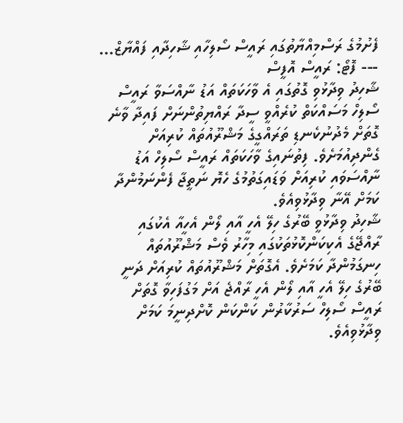ފެށުމުގެ ރަސްމިއްޔާތުގައި ރައީސް ސޯލިހާއި ޝާހިދާއި ފައްޔާޒް... --- ފޮޓޯ: ރައީސް އޮފީސް
ޝާހިދު ވިދާޅުވި ގޮތުގައި އެ ވާހަކަތައް އަޑު ނާއްސަވާ ރައީސް ސޯލިހް މަސައްކަތް ކުރެއްވީ ސީދާ ރައްޔިތުންނަށް ފައިދާ ވާނެ ގޮތަށް މެދުނުކެނޑި ތަރައްގީގެ މަޝްރޫއުތައް ކުރިއަށް ގެންދިއުމަށެވެ. ފިތުނައިގެ ވާހަކަތައް ރައީސް ސޯލިހް އަޑު ނާއްސަވައި ކުރިއަށް ވަޑައިގަތުމުގެ ހެޔޮ ނަތީޖާ ފެންނަމުންދާ ކަމަށް އޭނާ ވިދާޅުވިއެވެ.
ޝާހިދު ވިދާޅުވީ ބޭރުގެ ހިލޭ އެހީ އާއި ލޯން އެހީއާ އެކުގައި ރާއްޖޭގެ އެކިކަންކޮޅުތަކުގައި މިހާރު ވެސް މަޝްރޫއުތައް ހިނގަމުންދާ ކަމަށެވެ. އެގޮތަށް މަޝްރޫއުތައް ކުރިއަށް ދަނީ ބޭރުގެ ހިލޭ އެހީ އާއި ލޯން އެހީ ރާއްޖެ އަށް މަގުފަހިވާ ގޮތަށް ރައީސް ސޯލިހް ސަރުކާރުން ކަންކަން ކޮށްދިނީމަ ކަމަށް ވިދާޅުވިއެވެ.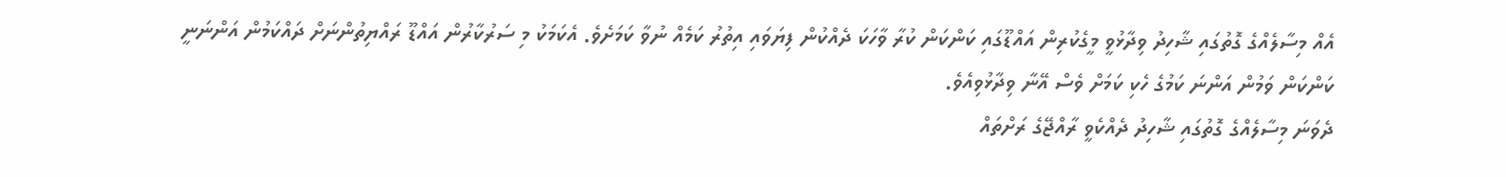އެއް މިސާލެއްގެ ގޮތުގައި ޝާހިދު ވިދާޅުވީ މީގެކުރިން އައްޑޫގައި ކަންކަން ކުރާ ވާހަކަ ދެއްކުން ފިޔަވައި އިތުރު ކަމެއް ނުވާ ކަމަށެވެ. އެކަމަކު މި ސަރުކާރުން އައްޑޫ ރައްޔިތުންނަށް ދައްކަމުން އަންނަނީ ކަންކަން ވަމުން އަންނަ ކަމުގެ ހެކި ކަމަށް ވެސް އޭނާ ވިދާޅުވިއެވެ.
ދެވަނަ މިސާލެއްގެ ގޮތުގައި ޝާހިދު ދެއްކެވީ ރާއްޖޭގެ ރަށްތައް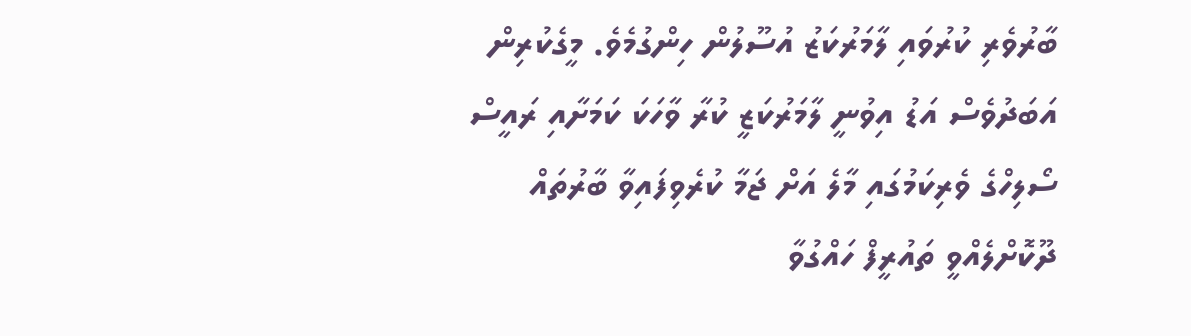ބާރުވެރި ކުރުވައި ލާމަރުކަޒު އުސޫލުން ހިންގުމެވެ. މީގެކުރިން އަބަދުވެސް އަޑު އިވުނީ ލާމަރުކަޒީ ކުރާ ވާހަކަ ކަމަށާއި ރައީސް ސޯލިހްގެ ވެރިކަމުގައި މާލެ އަށް ޖަމާ ކުރެވިފައިވާ ބާރުތައް ދޫކޮށްލެއްވީ ތައުރީފް ހައްގުވާ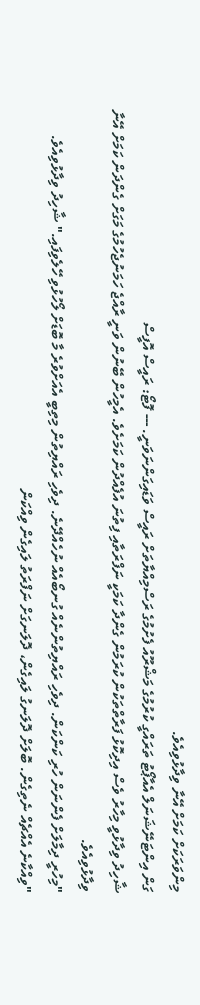މިންވަރަކަށް ކަމަށް އޭނާ ވިދާޅުވިއެވެ.
ގަން އިންޓަނޭޝަނަލް އެއާޕޯޓު ތަރައްގީ ކުރުމުގެ މަޝްރޫއު ފެށުމުގެ ރަސްމިއްޔާތަށް ރައީސް ވަޑައިގަންނަވަނީ. --- ފޮޓޯ: ރައީސް އޮފީސް
ޝާހިދު ވިދާޅުވީ މިހާރު ވެސް އިދިކޮޅު ފަރާތްތަކުން ކުރަމުން ގެންދާ ކަމަކީ ނަފްރަތާއި ފިތުނަ އުފެއްދުން ކަމަށެވެ. އެމީހުން ބޭނުން ވަނީ ރާއްޖެ ހަމަނުޖެހުމުގެ މަގަށް ގެންދަން ކަމަށް އޭނާ ވިދާޅުވިއެވެ.
"މިހުރީ ދިމާލަށް ފެންނަން ހުރި ކަންކަން. ދިވެހި ރައްޔިތުންނެއް ގުނބޯއެއް ނުހެއްދޭނެ. ދިވެހި ރައްޔިތުން މިތިބީ އެއަށްވުރެ މާ ބޮޑަށް ލޯހުޅުވި ހޭލެވިފައި." ޝާހިދު ވިދާޅުވިއެވެ.
"ވިއްކާނެ އެއްޗެއް ނެތިގެން. ބޮލަށް ދޮލަނގު ލައިގެން، ދޮލަނގަށް ނަފްރަތު ލައިގެން ވިއްކަން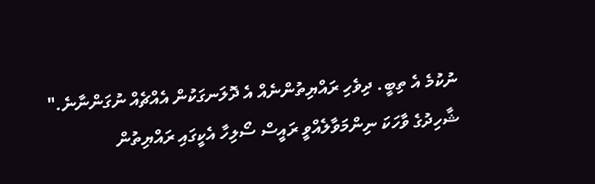ނުކުމެ އެ ތިބީ. ދިވެހި ރައްޔިތުންނެއް އެ ދޮލަނގަކުން އެއްޗެއް ނުގަންނާނެ."
ޝާހިދުގެ ވާހަކަ ނިންމަވާލެއްވީ ރައީސް ސޯލިހާ އެކީގައި ރައްޔިތުން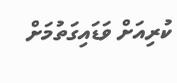ކުރިއަށް ވަޑައިގަތުމަށް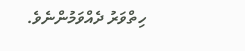ހިތްވަރު ދެއްވަމުންނެވެ.